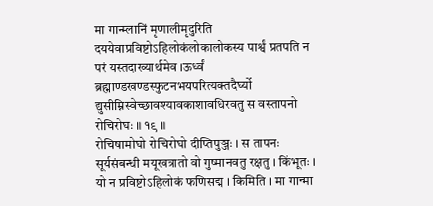मा गान्म्लानिं मृणालीमृदुरिति दययेवाप्रविष्टोऽहिलोकंलोकालोकस्य पार्श्वं प्रतपति न परं यस्तदाख्यार्थमेव ।ऊर्ध्वं ब्रह्माण्डखण्डस्फुटनभयपरित्यक्तदैर्घ्यो द्युसीम्निस्वेच्छावश्यावकाशावधिरवतु स वस्तापनो रोचिरोघः ॥ १९ ॥
रोचिषामोघो रोचिरोघो दीप्तिपुञ्जः । स तापनः सूर्यसंबन्धी मयूखत्रातो वो गुष्मानवतु रक्षतु । किंभूतः । यो न प्रविष्टोऽहिलोकं फणिसद्म । किमिति । मा गान्मा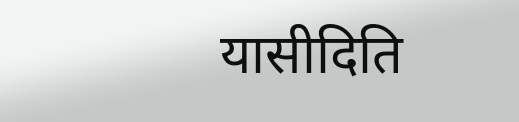यासीदिति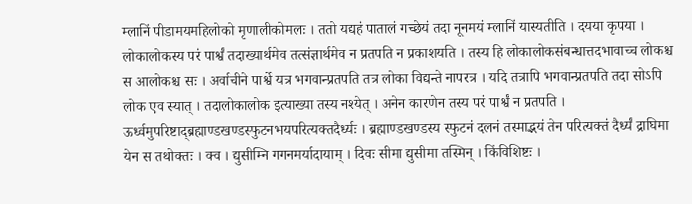म्लानिं पीडामयमहिलोको मृणालीकोमलः । ततो यद्यहं पातालं गच्छेयं तदा नूनमयं म्लानिं यास्यतीति । दयया कृपया । लोकालोकस्य परं पार्श्वं तदाख्यार्थमेव तत्संज्ञार्थमेव न प्रतपति न प्रकाशयति । तस्य हि लोकालोकसंबन्धात्तदभावाच्च लोकश्च स आलोकश्च सः । अर्वाचीने पार्श्वे यत्र भगवान्प्रतपति तत्र लोका विद्यन्ते नापरत्र । यदि तत्रापि भगवान्प्रतपति तदा सोऽपि लोक एव स्यात् । तदालोकालोक इत्याख्या तस्य नश्येत् । अनेन कारणेन तस्य परं पार्श्वं न प्रतपति । ऊर्ध्वमुपरिष्टाद्ब्रह्माण्डखण्डस्फुटनभयपरित्यक्तदैर्ध्यः । ब्रह्माण्डखण्डस्य स्फुटनं दलनं तस्माद्भयं तेन परित्यक्तं दैर्ध्यं द्राघिमा येन स तथोक्तः । क्व । द्युसीम्नि गगनमर्यादायाम् । दिवः सीमा द्युसीमा तस्मिन् । किंविशिष्टः ।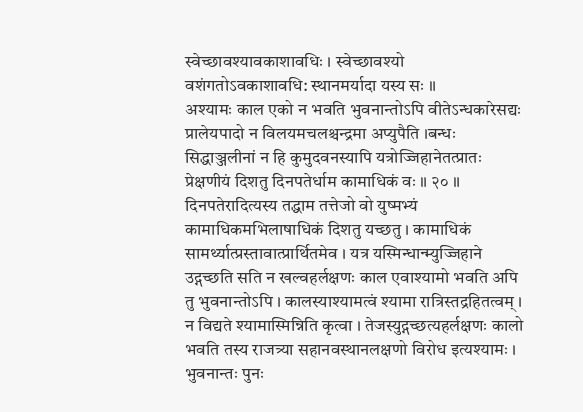स्वेच्छावश्यावकाशावधिः । स्वेच्छावश्यो वशंगतोऽवकाशावधि: स्थानमर्यादा यस्य सः ॥
अश्यामः काल एको न भवति भुवनान्तोऽपि वीतेऽन्धकारेसद्यः प्रालेयपादो न विलयमचलश्चन्द्रमा अप्युपैति ।बन्धः सिद्धाञ्जलीनां न हि कुमुदवनस्यापि यत्रोज्जिहानेतत्प्रातः प्रेक्षणीयं दिशतु दिनपतेर्धाम कामाधिकं वः ॥ २० ॥
दिनपतेरादित्यस्य तद्धाम तत्तेजो वो युष्मभ्यं कामाधिकमभिलाषाधिकं दिशतु यच्छतु । कामाधिकं सामर्थ्यात्प्रस्तावात्प्रार्थितमेव । यत्र यस्मिन्धान्म्युज्जिहाने उद्गच्छति सति न खल्वहर्लक्षणः काल एवाश्यामो भवति अपि तु भुवनान्तोऽपि । कालस्याश्यामत्वं श्यामा रात्रिस्तद्रहितत्वम् । न विद्यते श्यामास्मिन्निति कृत्वा । तेजस्युद्गच्छत्यहर्लक्षणः कालो भवति तस्य राजत्र्या सहानवस्थानलक्षणो विरोध इत्यश्यामः । भुवनान्तः पुनः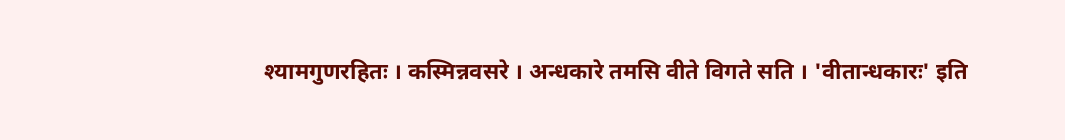श्यामगुणरहितः । कस्मिन्नवसरे । अन्धकारे तमसि वीते विगते सति । 'वीतान्धकारः' इति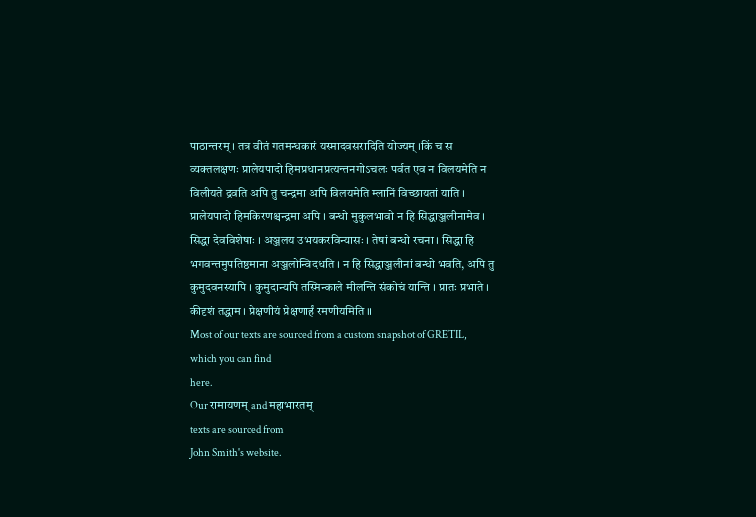पाठान्तरम् । तत्र वीतं गतमन्धकारं यस्मादवसरादिति योज्यम् ।किं च स व्यक्तलक्षणः प्रालेयपादो हिमप्रधानप्रत्यन्तनगोऽचलः पर्वत एव न विलयमेति न विलीयते द्रवति अपि तु चन्द्रमा अपि विलयमेति म्लानिं विच्छायतां याति । प्रालेयपादो हिमकिरणश्चन्द्रमा अपि । बन्धो मुकुलभावो न हि सिद्धाञ्जलीनामेव । सिद्धा देवविशेषाः । अञ्जलय उभयकरविन्यासः । तेषां बन्धो रचना । सिद्धा हि भगवन्तमुपतिष्ठमाना अञ्जलोन्विदधति । न हि सिद्धाञ्जलीनां बन्धो भवति, अपि तु कुमुदवनस्यापि । कुमुदान्यपि तस्मिन्काले मीलन्ति संकोचं यान्ति । प्रातः प्रभाते । कीदृशं तद्धाम । प्रेक्षणीयं प्रेक्षणार्हं रमणीयमिति ॥
Most of our texts are sourced from a custom snapshot of GRETIL, which you can find
here.
Our रामायणम् and महाभारतम्
texts are sourced from
John Smith's website.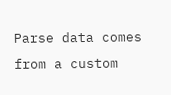Parse data comes from a custom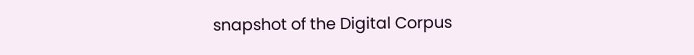snapshot of the Digital Corpus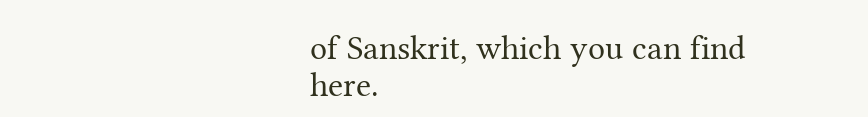of Sanskrit, which you can find
here.